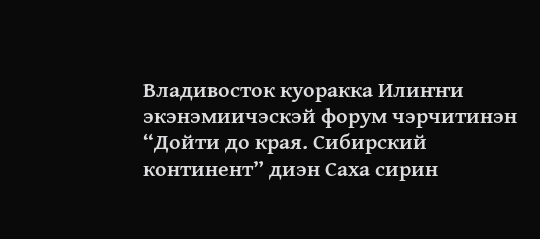Владивосток куоракка Илиҥҥи экэнэмиичэскэй форум чэрчитинэн “Дойти до края. Сибирский континент” диэн Саха сирин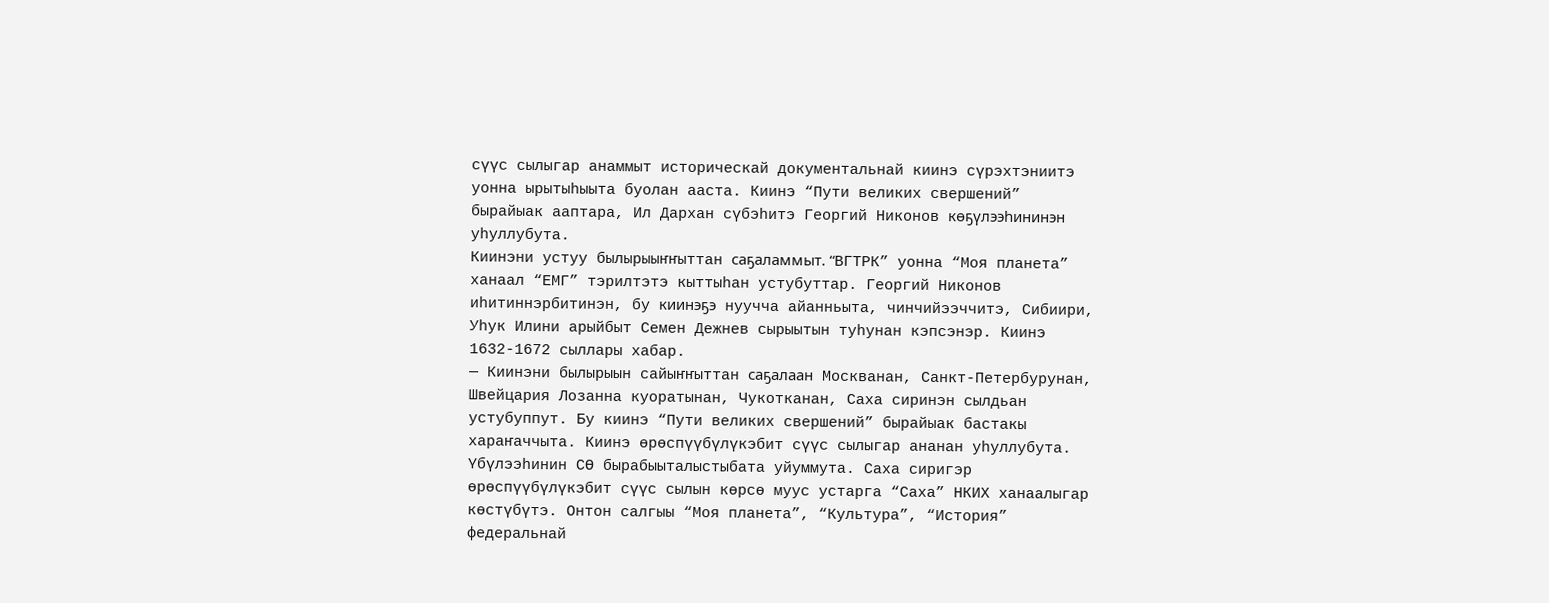сүүс сылыгар анаммыт историческай документальнай киинэ сүрэхтэниитэ уонна ырытыһыыта буолан ааста. Киинэ “Пути великих свершений” бырайыак ааптара, Ил Дархан сүбэһитэ Георгий Никонов көҕүлээһининэн уһуллубута.
Киинэни устуу былырыыҥҥыттан саҕаламмыт. “ВГТРК” уонна “Моя планета” ханаал “ЕМГ” тэрилтэтэ кыттыһан устубуттар. Георгий Никонов иһитиннэрбитинэн, бу киинэҕэ нуучча айанньыта, чинчийээччитэ, Сибиири, Уһук Илини арыйбыт Семен Дежнев сырыытын туһунан кэпсэнэр. Киинэ 1632-1672 сыллары хабар.
— Киинэни былырыын сайыҥҥыттан саҕалаан Москванан, Санкт-Петербурунан, Швейцария Лозанна куоратынан, Чукотканан, Саха сиринэн сылдьан устубуппут. Бу киинэ “Пути великих свершений” бырайыак бастакы хараҥаччыта. Киинэ өрөспүүбүлүкэбит сүүс сылыгар ананан уһуллубута. Үбүлээһинин СӨ бырабыыталыстыбата уйуммута. Саха сиригэр өрөспүүбүлүкэбит сүүс сылын көрсө муус устарга “Саха” НКИХ ханаалыгар көстүбүтэ. Онтон салгыы “Моя планета”, “Культура”, “История” федеральнай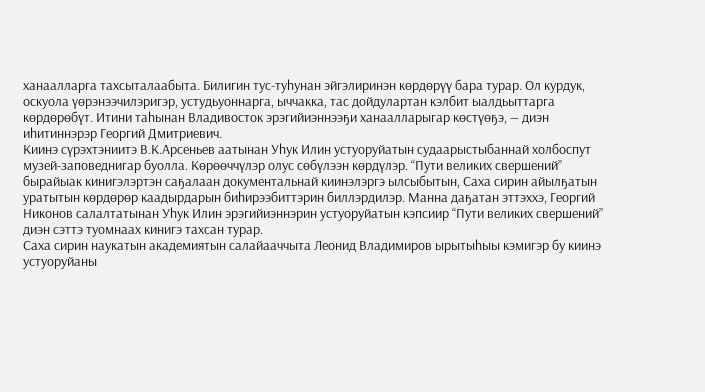ханаалларга тахсыталаабыта. Билигин тус-туһунан эйгэлиринэн көрдөрүү бара турар. Ол курдук, оскуола үөрэнээчилэригэр, устудьуоннарга, ыччакка, тас дойдулартан кэлбит ыалдьыттарга көрдөрөбүт. Итини таһынан Владивосток эрэгийиэннээҕи ханаалларыгар көстүөҕэ, — диэн иһитиннэрэр Георгий Дмитриевич.
Киинэ сүрэхтэниитэ В.К.Арсеньев аатынан Уһук Илин устуоруйатын судаарыстыбаннай холбоспут музей-заповеднигар буолла. Көрөөччүлэр олус сөбүлээн көрдүлэр. “Пути великих свершений” бырайыак кинигэлэртэн саҕалаан документальнай киинэлэргэ ылсыбытын, Саха сирин айылҕатын уратытын көрдөрөр каадырдарын биһирээбиттэрин биллэрдилэр. Манна даҕатан эттэххэ, Георгий Никонов салалтатынан Уһук Илин эрэгийиэннэрин устуоруйатын кэпсиир “Пути великих свершений” диэн сэттэ туомнаах кинигэ тахсан турар.
Саха сирин наукатын академиятын салайааччыта Леонид Владимиров ырытыһыы кэмигэр бу киинэ устуоруйаны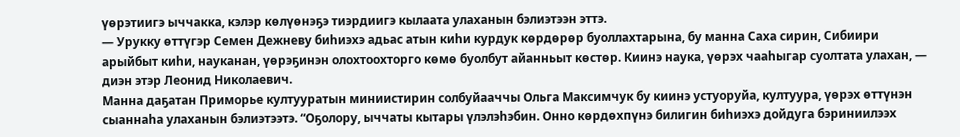үөрэтиигэ ыччакка, кэлэр көлүөнэҕэ тиэрдиигэ кылаата улаханын бэлиэтээн эттэ.
— Урукку өттүгэр Семен Дежневу биһиэхэ адьас атын киһи курдук көрдөрөр буоллахтарына, бу манна Саха сирин, Сибиири арыйбыт киһи, науканан, үөрэҕинэн олохтоохторго көмө буолбут айанньыт көстөр. Киинэ наука, үөрэх чааһыгар суолтата улахан, — диэн этэр Леонид Николаевич.
Манна даҕатан Приморье култууратын миниистирин солбуйааччы Ольга Максимчук бу киинэ устуоруйа, култуура, үөрэх өттүнэн сыаннаһа улаханын бэлиэтээтэ. “Оҕолору, ыччаты кытары үлэлэһэбин. Онно көрдөхпүнэ билигин биһиэхэ дойдуга бэриниилээх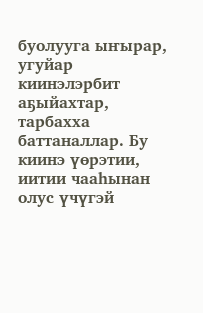буолууга ыҥырар, угуйар киинэлэрбит аҕыйахтар, тарбахха баттаналлар. Бу киинэ үөрэтии, иитии чааһынан олус үчүгэй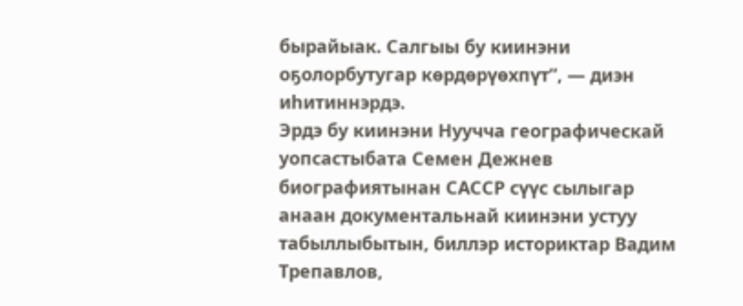бырайыак. Салгыы бу киинэни оҕолорбутугар көрдөрүөхпүт”, — диэн иһитиннэрдэ.
Эрдэ бу киинэни Нуучча географическай уопсастыбата Семен Дежнев биографиятынан САССР сүүс сылыгар анаан документальнай киинэни устуу табыллыбытын, биллэр историктар Вадим Трепавлов,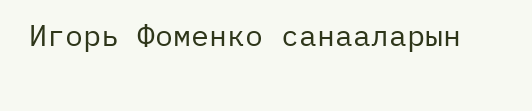Игорь Фоменко санааларын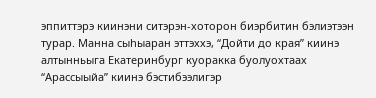эппиттэрэ киинэни ситэрэн-хоторон биэрбитин бэлиэтээн турар. Манна сыһыаран эттэххэ, “Дойти до края” киинэ алтынньыга Екатеринбург куоракка буолуохтаах “Арассыыйа” киинэ бэстибээлигэр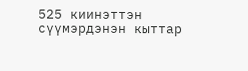525 киинэттэн сүүмэрдэнэн кыттар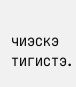чиэскэ тигистэ.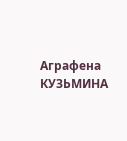Аграфена КУЗЬМИНА